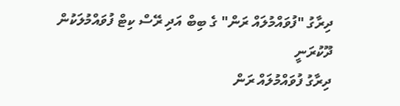ދިރާގު "ފުވައްމުލައް ރަން" ގެ ބިބް އަދި ރޭސް ކިޓް ފުވައްމުލަކުން ދޫކުރަނީ
ދިރާގު ފުވައްމުލައް ރަން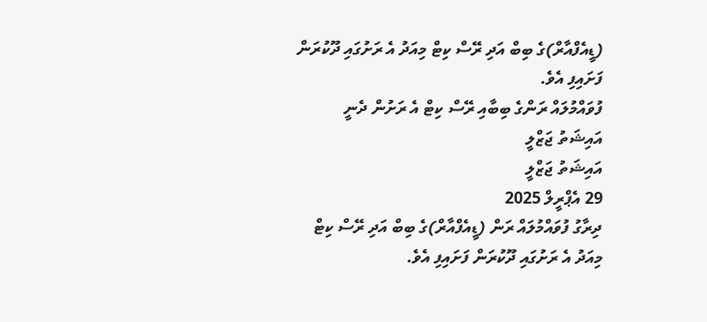(ޑީއެފްއާރް)ގެ ބިބް އަދި ރޭސް ކިޓް މިއަދު އެ ރަށުގައި ދޫކުރަން ފަށައިފި އެވެ.
ފުވައްމުލައް ރަންގެ ބިބާއި ރޭސް ކިޓް އެ ރަށުން ދެނީ
އައިޝަތު ޖަޒްލީ
އައިޝަތު ޖަޒްލީ
29 އެޕްރީލް 2025
ދިރާގު ފުވައްމުލައް ރަން (ޑީއެފްއާރް)ގެ ބިބް އަދި ރޭސް ކިޓް މިއަދު އެ ރަށުގައި ދޫކުރަން ފަށައިފި އެވެ.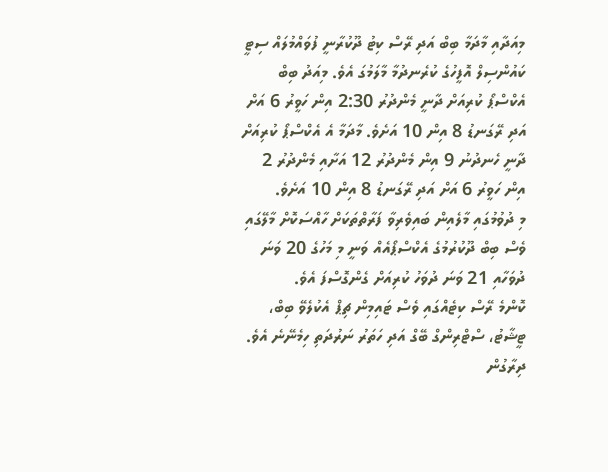މިއަދާއި މާދަމާ ބިބް އަދި ރޭސް ކިޓު ދޫކުރާނީ ފުވައްމުލައް ސިޓީ ކައުންސިލް އޮފީހުގެ ކުރެނދުމާ މާލަމުގަ އެވެ. މިއަދު ބިބް އެކްސްޕޯ ކުރިއަށް ދާނީ މެންދުރު 2:30 އިން ހަވީރު 6 އަށް އަދި ރޭގަނޑު 8 އިން 10 އަށެވެ. މާދަމާ އެ އެކްސްޕޯ ކުރިއަށް ދާނީ ހެނދުނު 9 އިން މެންދުރު 12 އަށާއި މެންދުރު 2 އިން ހަވީރު 6 އަށް އަދި ރޭގަނޑު 8 އިން 10 އަށެވެ.
މި ދުވުމުގައި މާލެއިން ބައިވެރިވާ ފަރާތްތަކަށް ހާއްސަކޮށް މާލޭގައި ވެސް ބިބް ދޫކުރުމުގެ އެކްސްޕޯއެއް ވަނީ މި މަހުގެ 20 ވަނަ ދުވަހާއި 21 ވަނަ ދުވަހު ކުރިއަށް ގެންގޮސްފަ އެވެ.
ކޮންމެ ރޭސް ކިޓެއްގައި ވެސް ޓައިމިން ޗިޕް އެކުލެވޭ ބިބް، ޓީޝާޓު، ސްޓްރިންގް ބޭގް އަދި ހަތަރު ނަރުދަތި ހިމެނޭނެ އެވެ. ދިރާގުން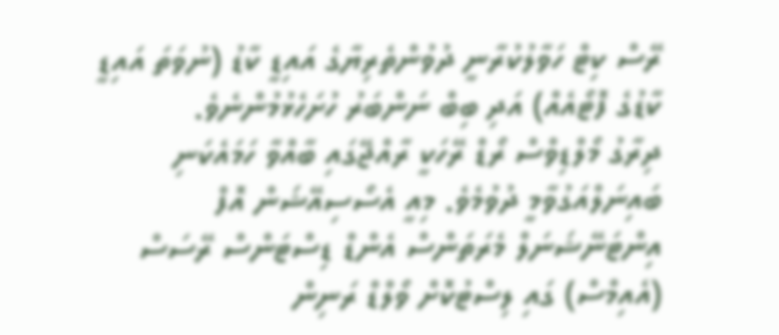ރޭސް ކިޓް ހަވާލުކުރާނީ ދުވުންތެރިޔާގެ އައިޑީ ކާޑު (ނުވަތަ އައިޑީ ކާޑުގެ ފޮޓޯއެއް) އަދި ބިބް ނަންބަރު ހުށަހެޅުމުންނެވެ.
ދިރާގު މޯލްޑިވްސް ރޯޑް ރޭހަކީ ރާއްޖޭގައި ބާއްވާ ހަމައެކަނި ބައިނަލްއަގުވާމީ ދުވުމެވެ. މިއީ އެސޯސިއޭޝަން އޮފް އިންޓަނޭޝަނަލް މެރަތަންސް އެންޑް ޑިސްޓަންސް ރޭސަސް (އެއިމްސް) ގައި ލިސްޓުކޮށް ވޯލްޑް ރަނިން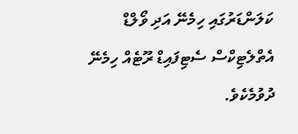ކަލަންޑަރުގައި ހިމެނޭ އަދި ވޯލްޑް އެތްލެޓިކްސް ސެޓިފައިޑް ރޫޓެއް ހިމެނޭ ދުވުމެކެވެ.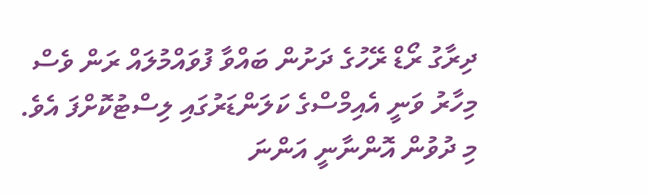ދިރާގު ރޯޑް ރޭހުގެ ދަށުން ބައްވާ ފުވައްމުލައް ރަން ވެސް މިހާރު ވަނީ އެއިމްސްގެ ކަލަންޑަރުގައި ލިސްޓުކޮށްފަ އެވެ. މި ދުވުން އޮންނާނީ އަންނަ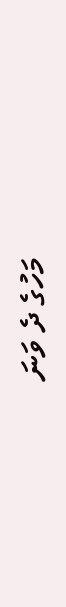މަހުގެ ދެ ވަނަ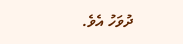ދުވަހު އެވެ.